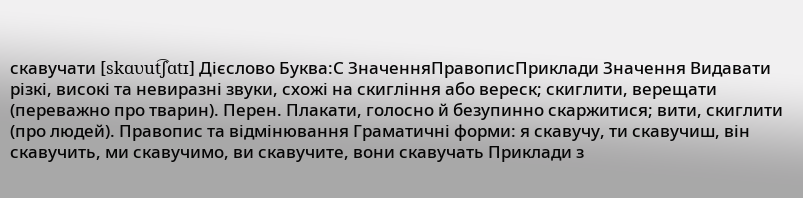скавучати [skɑʋut͡ʃɑtɪ] Дієслово Буква:С ЗначенняПравописПриклади Значення Видавати різкі, високі та невиразні звуки, схожі на скигління або вереск; скиглити, верещати (переважно про тварин). Перен. Плакати, голосно й безупинно скаржитися; вити, скиглити (про людей). Правопис та відмінювання Граматичні форми: я скавучу, ти скавучиш, він скавучить, ми скавучимо, ви скавучите, вони скавучать Приклади з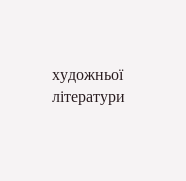художньої літератури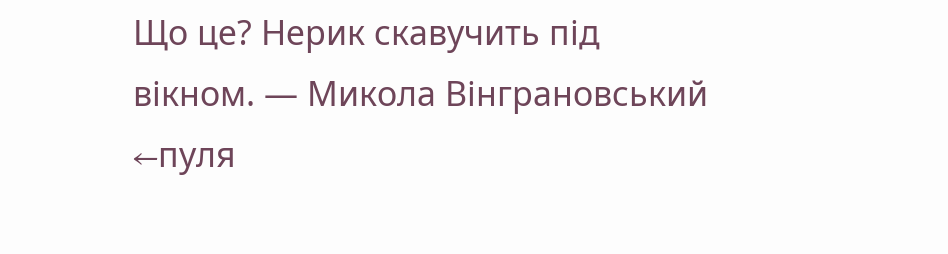Що це? Нерик скавучить під вікном. — Микола Вінграновський ←пуля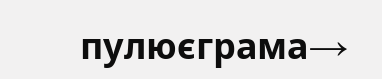пулюєграма→